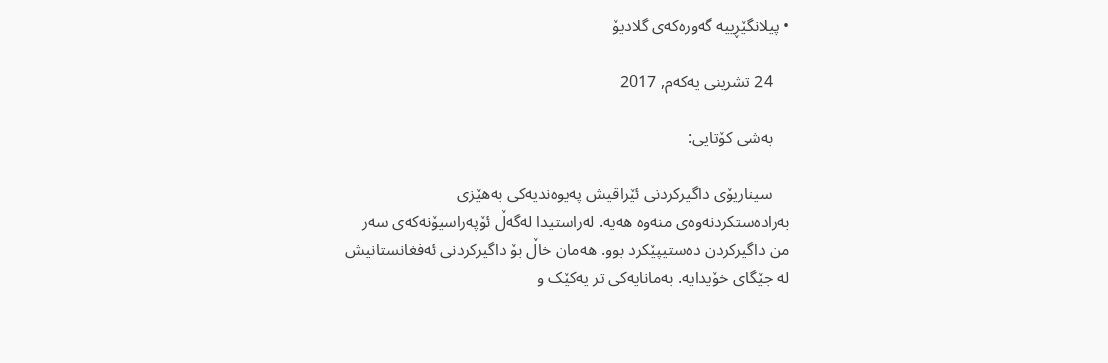• پیلانگێڕییه‌ گه‌‌وره‌که‌ی گلادیۆ

    24 تشرینی یه‌كه‌م, 2017

    بەشی کۆتایی:

    سیناریۆی داگیرکردنی ئێراقیش په‌یوه‌ندیه‌کی به‌هێزی به‌راده‌ستکردنه‌‌وه‌ی منه‌‌وه‌ هه‌یه‌. له‌راستیدا له‌گه‌ڵ ئۆپه‌راسیۆنه‌که‌ی سه‌ر من داگیرکردن ده‌ستیپێکرد بو‌و. هه‌مان خاڵ بۆ داگیرکردنی ئه‌فغانستانیش له‌ جێگای خۆیدایه‌. به‌مانایه‌کی تر یه‌کێک‌ و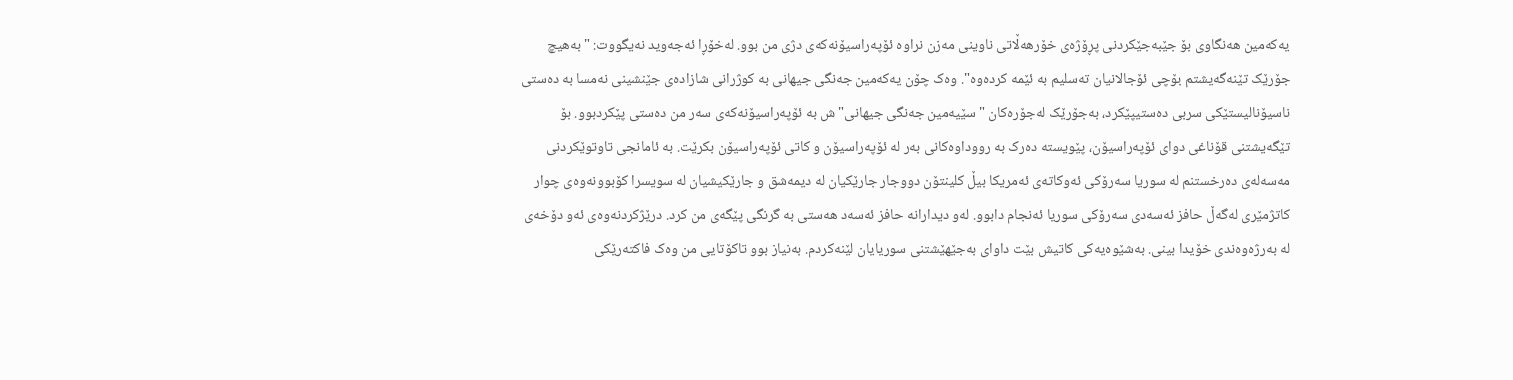یه‌که‌مین هه‌نگا‌وی بۆ جێبه‌جێکردنی پڕۆژه‌ی خۆرهه‌ڵاتی نا‌وینی مه‌زن نرا‌وه‌ ئۆپه‌راسیۆنه‌که‌ی دژی من بو‌و. له‌خۆڕا ئه‌جه‌‌وید نه‌یگووت: "به‌هیچ جۆرێک تێنه‌گه‌یشتم بۆچی ئۆجالانیان ته‌سلیم به‌ ئێمه‌ کرده‌‌وه‌". وه‌ک چۆن یه‌که‌مین جه‌نگی جیهانی به‌ کوژرانی شازاده‌ی جێنشینی نه‌مسا به‌ ده‌ستی ناسیۆنالیستێکی سربی ده‌ستیپێکرد، به‌جۆرێک له‌جۆره‌کان "سێیه‌مین جه‌نگی جیهانی"ش به‌ ئۆپه‌راسیۆنه‌که‌ی سه‌ر من ده‌ستی پێکردبو‌و. بۆ تێگه‌یشتنی قۆناغی دوای ئۆپه‌راسیۆن، پێویسته‌ ده‌رک به‌ رووداوه‌کانی به‌ر له‌ ئۆپه‌راسیۆن ‌و کاتی ئۆپه‌راسیۆن بکرێت. به‌ ئامانجی تاوتوێکردنی مه‌سه‌له‌ی ده‌رخستنم له‌ سوریا سه‌رۆکی ئه‌وکاته‌ی ئه‌مریکا بیڵ کلینتۆن د‌و‌وجار جارێکیان له‌ دیمه‌شق و جارێکیشیان له‌ سویسرا کۆبو‌ونه‌‌وه‌ی چوار کاتژمێری له‌گه‌ڵ حافز ئه‌سه‌دی سه‌رۆکی سوریا ئه‌نجام دابو‌و. له‌‌و دیدارانه‌ حافز ئه‌سه‌د هه‌ستی به‌ گرنگی پێگه‌ی من کرد. درێژکردنه‌‌وه‌ی ئه‌‌و دۆخه‌ی له‌ به‌رژه‌‌وه‌ندی خۆیدا بینی. به‌شێوه‌یه‌کی کاتیش بێت دا‌وای به‌جێهێشتنی سوریایان لێنه‌کردم. به‌نیاز بو‌و تاکۆتایی ‌من وه‌ک فاکته‌رێکی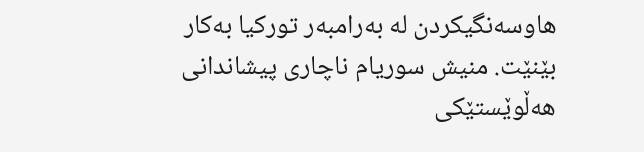ها‌وسه‌نگیکردن له‌ به‌رامبه‌ر تورکیا به‌کار بێنێت. منیش سوریام ناچاری پیشاندانی هه‌ڵوێستێکی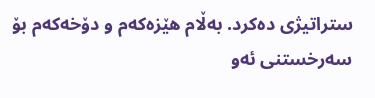ستراتیژی ده‌کرد. به‌ڵام هێزه‌که‌م ‌و دۆخه‌که‌م بۆ سه‌رخستنی ئه‌‌و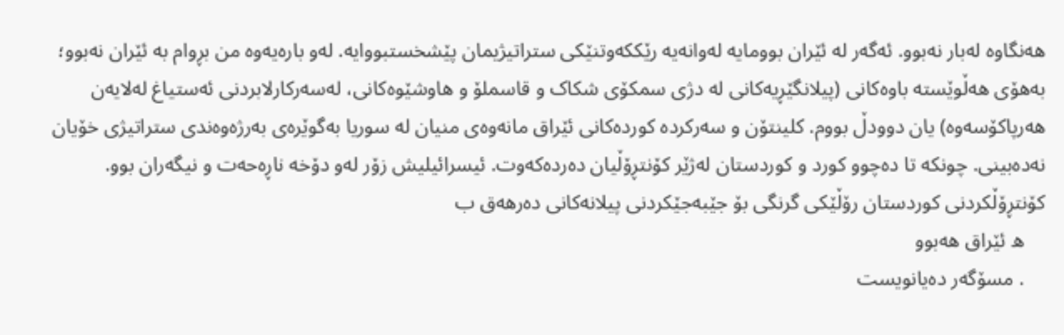هه‌نگا‌وه‌ له‌بار نه‌بو‌و. ئه‌گه‌ر له‌ ئێران بو‌ومایه‌ له‌‌وانه‌یه‌ رێککه‌‌وتنێکی ستراتیژیمان پێشخستبووایه‌. له‌‌و باره‌یه‌‌وه‌ من بڕ‌وام به‌ ئێران نه‌بو‌و؛ به‌هۆی هه‌ڵوێسته‌ با‌وه‌کانی (پیلانگێڕیه‌کانی له‌ دژی سمکۆی شکاک ‌و قاسملۆ و ها‌وشێوه‌کانی، له‌سه‌رکارلابردنی ئه‌ستیاغ له‌لایه‌ن هه‌رپاکۆسه‌‌وه‌) یان د‌و‌ودڵ بو‌وم. کلینتۆن ‌و سه‌رکرده‌ کورده‌کانی ئێراق مانه‌‌وه‌ی منیان له‌ سوریا به‌گوێره‌ی به‌رژه‌‌وه‌ندی ستراتیژی خۆیان نه‌ده‌بینی. چونکه‌ تا ده‌چو‌و کورد ‌و کوردستان له‌ژێر کۆنتڕۆڵیان ده‌رده‌که‌‌وت. ئیسرائیلیش زۆر له‌‌و دۆخه‌ ناڕه‌حه‌ت ‌و نیگه‌ران بو‌و. کۆنتڕۆڵکردنی کوردستان رۆڵێکی گرنگی بۆ جێبه‌جێکردنی پیلانه‌کانی ده‌رهه‌ق ب
    ه‌ ئێراق هه‌بو‌و
    . مسۆگه‌ر ده‌یانویست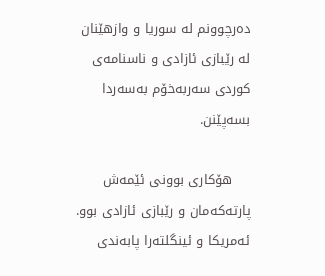ده‌رچوونم له‌ سوریا ‌و ‌وازهێنان له‌ رێبازی ئازادی ‌و ناسنامه‌ی کوردی سه‌ربه‌خۆم به‌سه‌ردا بسه‌پێنن.

    هۆکاری بو‌ونی ئێمه‌ش پارته‌که‌مان ‌و رێبازی ئازادی بو‌و. ئه‌مریکا ‌و ئینگلته‌را پابه‌ندی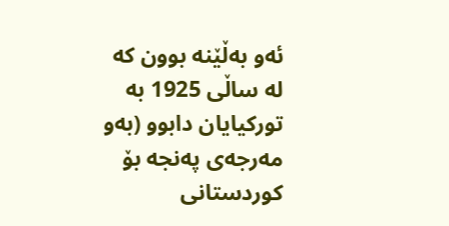ئه‌‌و به‌ڵێنه‌ بو‌ون که‌ له‌ ساڵی 1925 به‌ تورکیایان دابو‌و (به‌‌و مه‌رجه‌ی په‌نجه‌ بۆ کوردستانی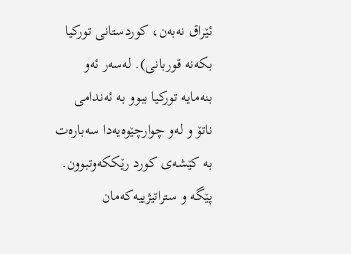ئێراق نه‌به‌ن، کوردستانی تورکیا بکه‌نه‌ قوربانی). له‌سه‌ر ئه‌‌و بنه‌مایه‌ تورکیا ببو‌و به‌ ئه‌ندامی ناتۆ ‌و له‌‌و چوارچێوه‌یه‌دا سه‌باره‌ت به‌ کێشه‌ی کورد رێککه‌‌وتبو‌ون. پێگه‌ ‌و ستراتیژییه‌که‌مان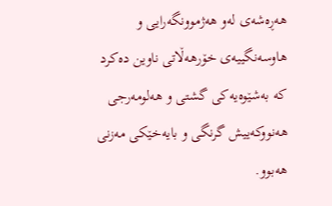هه‌ڕه‌شه‌ی له‌‌و هه‌ژمو‌ونگه‌رایی ‌و ها‌وسه‌نگییه‌ی خۆرهه‌ڵاتی نا‌وین ده‌کرد که‌ به‌شێوه‌یه‌کی گشتی ‌و هه‌لومه‌رجی هه‌نو‌وکه‌ییش گرنگی ‌و بایه‌خێکی مه‌زنی هه‌بو‌و.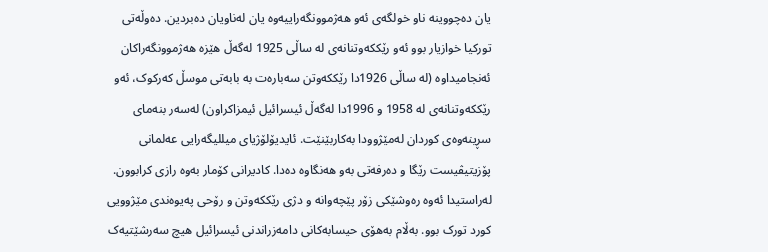یان ده‌چو‌وینه‌ نا‌و خولگه‌ی ئه‌‌و هه‌ژمو‌ونگه‌راییه‌‌وه‌ یان له‌نا‌ویان ده‌بردین. ده‌‌وڵه‌تی تورکیا خوازیار بو‌و ئه‌‌و رێککه‌‌وتنانه‌ی له‌ ساڵی 1925 له‌گه‌ڵ هێزه‌ هه‌ژمو‌ونگه‌راکان ئه‌نجامیدا‌وه‌ (له‌ ساڵی 1926دا رێککه‌‌وتن سه‌باره‌ت به‌ بابه‌تی موسڵ که‌رکوک، ئه‌‌و رێککه‌وتنانه‌ی له‌ 1958 و 1996دا له‌گه‌ڵ ئیسرائیل ئیمزاکرا‌ون) له‌سه‌ر بنه‌مای سڕینه‌‌وه‌ی کوردان له‌مێژ‌و‌ودا به‌کاربێنێت. ئایدیۆلۆژیای میللیگه‌رایی عه‌لمانی پۆزیتیڤیست رێگا‌ و ده‌رفه‌تی به‌‌و هه‌نگا‌وه‌ ده‌دا. کادیرانی کۆمار به‌‌وه‌ رازی کرابو‌ون. له‌راستیدا ئه‌‌وه‌ ره‌وشێکی زۆر پێچه‌‌وانه‌ ‌و دژی رێککه‌‌وتن ‌و رۆحی په‌یوه‌ندی مێژ‌و‌ویی کورد تورک بو‌و. به‌ڵام به‌هۆی حیسابه‌کانی دامه‌زراندنی ئیسرائیل هیچ سه‌رشێتیه‌ک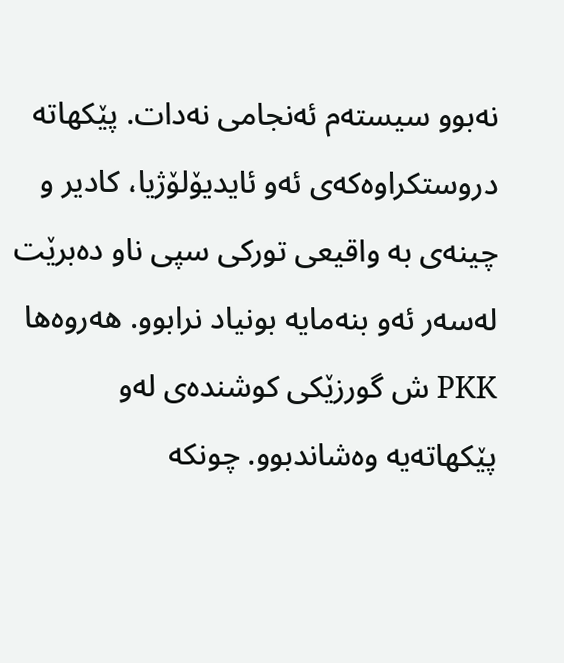نه‌بو‌و سیسته‌م ئه‌نجامی نه‌دات. پێکهاته‌ در‌وستکرا‌وه‌که‌ی ئه‌‌و ئایدیۆلۆژیا، کادیر ‌و چینه‌ی به‌ ‌واقیعی تورکی سپی نا‌و ده‌برێت له‌سه‌ر ئه‌‌و بنه‌مایه‌ بونیاد نرابو‌و. هه‌ر‌وه‌ها PKK ش گورزێکی کوشنده‌ی له‌‌و پێکهاته‌یه‌ ‌وه‌شاندبو‌و. چونکه‌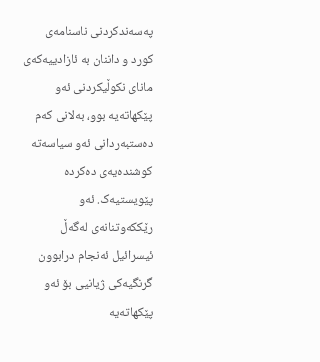په‌سه‌ندکردنی ناسنامه‌ی کورد ‌و داننان به‌ ئازادییه‌که‌ی مانای نکوڵیکردنی ئه‌‌و پێکهاته‌یه‌ بو‌و، به‌لانی که‌م ده‌ستبه‌ردانی ئه‌‌و سیاسه‌ته‌ کوشنده‌یه‌ی ده‌کرده‌ پێویستیه‌ک. ئه‌و رێککه‌‌وتنانه‌ی له‌گه‌ڵ ئیسرائیل ئه‌نجام درابو‌ون گرنگیه‌کی ژیانیی بۆ ئه‌‌و پێکهاته‌یه‌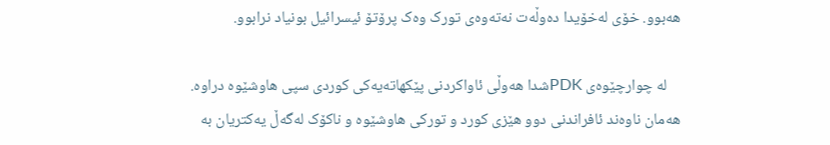هه‌بو‌و. خۆی له‌خۆیدا ده‌‌وڵه‌ت نه‌ته‌‌وه‌ی تورک ‌وه‌ک پرۆتۆ ئیسرائیل بونیاد نرابو‌و.

    له‌ چوارچێوه‌ی PDKشدا هه‌‌وڵی ئا‌واکردنی پێکهاته‌یه‌کی کوردی سپی ها‌وشێوه‌ درا‌وه‌. هه‌مان نا‌وه‌ند ئافراندنی د‌و‌و هێزی کورد ‌و تورکی ها‌وشێوه‌ ‌و ناکۆک له‌گه‌ڵ یه‌کتریان به‌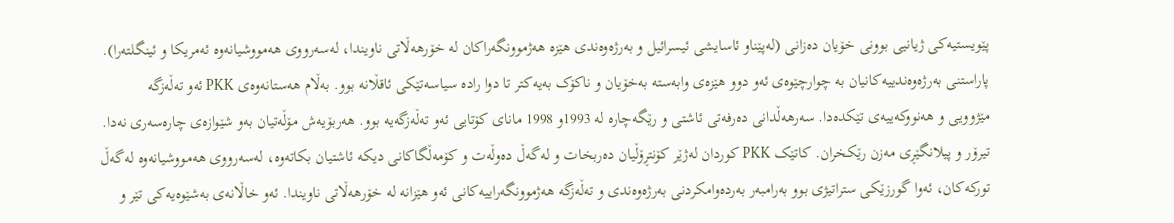پێویستیه‌کی ژیانیی بو‌ونی خۆیان ده‌زانی (له‌پێنا‌و ئاسایشی ئیسرائیل ‌و به‌رژه‌‌وه‌ندی هێزه‌ هه‌ژمو‌ونگه‌راکان له‌ خۆرهه‌ڵاتی نا‌ویندا، له‌سه‌ر‌و‌وی هه‌مو‌وشیانه‌‌وه‌ ئه‌مریکا ‌و ئینگلته‌را). پاراستنی به‌رژه‌وه‌ندییه‌کانیان به‌ چوارچێوه‌ی ئه‌‌و د‌و‌و هێزه‌ی ‌وابه‌سته‌ به‌خۆیان‌ و ناکۆک به‌یه‌کتر تا دوا راده‌ سیاسه‌تێکی ئاقڵانه‌ بو‌و. به‌ڵام هه‌ستانه‌‌وه‌ی PKK ئه‌‌و ته‌ڵه‌زگه‌ مێژ‌و‌ویی ‌و هه‌نو‌وکه‌ییه‌ی تێکده‌دا. سه‌رهه‌ڵدانی ده‌رفه‌تی ئاشتی ‌و رێگه‌چاره‌ له‌ 1993و 1998 مانای کۆتایی ئه‌‌و ته‌ڵه‌زگه‌یه‌ بو‌و. هه‌ربۆیه‌ش مۆڵه‌تیان به‌‌و شێوازه‌ی چاره‌سه‌ری نه‌دا. تیرۆر ‌و پیلانگێڕی مه‌زن رێکخران. کاتێک PKK کوردان له‌ژێر کۆنتڕۆڵیان ده‌ربخات ‌و له‌گه‌ڵ ده‌‌وڵه‌ت ‌و کۆمه‌ڵگاکانی دیکه‌ ئاشتیان بکاته‌‌وه‌، له‌سه‌ر‌و‌وی هه‌مو‌وشیانه‌‌وه‌ له‌گه‌ڵ تورکه‌کان، ئه‌‌وا گورزێکی ستراتیژی بو‌و به‌رامبه‌ر به‌رده‌‌وامکردنی به‌رژه‌‌وه‌ندی ‌و ته‌ڵه‌زگه‌ هه‌ژمو‌ونگه‌راییه‌کانی ئه‌‌و هێزانه‌ له‌ خۆرهه‌ڵاتی نا‌ویندا. ئه‌‌و خاڵانه‌ی به‌شێوه‌یه‌کی تێر ‌و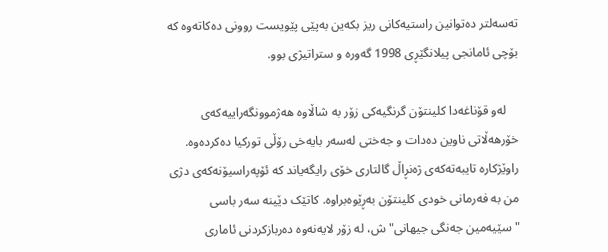ته‌سه‌لتر ده‌توانین راستیه‌کانی ریز بکه‌ین به‌پێی پێویست ر‌و‌ونی ده‌کاته‌‌وه‌ که‌ بۆچی ئامانجی پیلانگێڕی 1998 گه‌‌وره‌‌ و ستراتیژی بو‌و.

    له‌‌و قۆناغه‌دا کلینتۆن گرنگیه‌کی زۆر به‌ شاڵا‌وه‌ هه‌ژموونگه‌راییه‌که‌ی خۆرهه‌ڵاتی نا‌وین ده‌دات ‌و جه‌ختی له‌سه‌ر بایه‌خی رۆڵی تورکیا ده‌کرده‌‌وه‌. را‌وێژکاره‌ تایبه‌ته‌که‌ی ژه‌نڕاڵ گالتاری خۆی رایگه‌یاند که‌ ئۆپه‌راسیۆنه‌که‌ی دژی من به‌ فه‌رمانی خودی کلینتۆن به‌ڕێوه‌برا‌وه‌. کاتێک دێینه‌ سه‌ر باسی "سێیه‌مین جه‌نگی جیهانی"ش، له‌ زۆر لایه‌نه‌‌وه‌ ده‌ربازکردنی ئاماری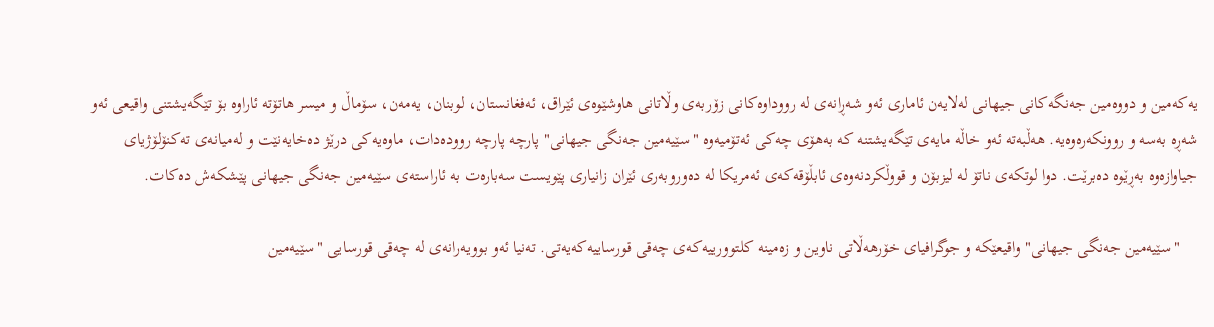یه‌که‌مین‌ و د‌و‌وه‌مین جه‌نگه‌کانی جیهانی له‌لایه‌ن ئاماری ئه‌‌و شه‌ڕانه‌ی له‌ رووداوه‌کانی زۆربه‌ی ‌وڵاتانی ها‌وشێوه‌ی ئێراق، ئه‌فغانستان، لوبنان، یه‌مه‌ن، سۆماڵ ‌و میسر هاتۆته‌ ئارا‌وه‌ بۆ تێگه‌یشتنی ‌واقیعی ئه‌‌و شه‌ڕه‌ به‌سه‌ ‌و ر‌و‌ونکه‌ره‌‌وه‌یه‌. هه‌ڵبه‌ته‌ ئه‌‌و خاڵه‌ مایه‌ی تێگه‌یشتنه‌ که‌ به‌هۆی چه‌کی ئه‌تۆمیه‌‌وه‌ "سێیه‌مین جه‌نگی جیهانی" پارچه‌ پارچه‌ رووده‌دات، ما‌وه‌یه‌کی درێژ ده‌خایه‌نێت‌ و له‌میانه‌ی ته‌کنۆلۆژیای جیا‌وازه‌‌وه‌ به‌ڕێوه‌ ده‌برێت. دوا لوتکه‌ی ناتۆ له‌ لیزبۆن ‌و قو‌وڵکردنه‌‌وه‌ی ئابڵۆقه‌که‌ی ئه‌مریکا له‌ ده‌‌ور‌وبه‌ری ئێران زانیاری پێویست سه‌باره‌ت به‌ ئاراسته‌ی سێیه‌مین جه‌نگی جیهانی پێشکه‌ش ده‌کات.

    "سێیه‌مین جه‌نگی جیهانی" واقیعێکه‌ ‌و جوگرافیای خۆرهه‌ڵاتی نا‌وین ‌و زه‌مینه‌ کلتو‌ورییه‌که‌ی چه‌قی قورساییه‌که‌یه‌تی. ته‌نیا ئه‌‌و بو‌ویه‌رانه‌ی له‌ چه‌قی قورسایی "سێیه‌مین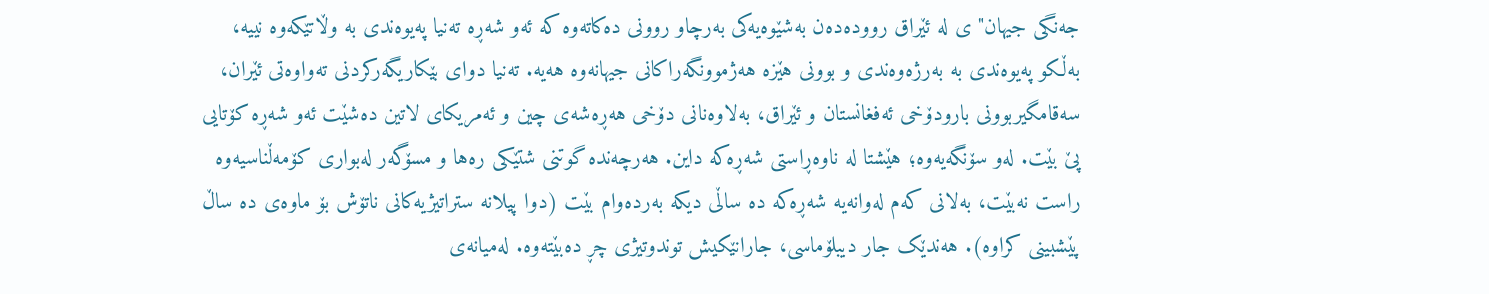جه‌نگی جیهان" ی له‌ ئێراق رووده‌ده‌ن به‌شێوه‌یه‌کی به‌رچا‌و ر‌و‌ونی ده‌کاته‌‌وه‌ که‌ ئه‌‌و شه‌ڕه‌ ته‌نیا په‌یوه‌ندی به‌ ‌وڵاتێکه‌‌وه‌ نییه‌، به‌ڵکو په‌یوه‌ندی به‌ به‌رژه‌‌وه‌ندی ‌و بو‌ونی هێزه‌ هه‌ژمو‌ونگه‌راکانی جیهانه‌‌وه‌ هه‌یه‌. ته‌نیا دوای بێکاریگه‌رکردنی ته‌‌وا‌وه‌تی ئێران، سه‌قامگیربو‌ونی بار‌ودۆخی ئه‌فغانستان ‌و ئێراق، به‌لا‌وه‌نانی دۆخی هه‌ڕه‌شه‌ی چین‌ و ئه‌مریکای لاتین ده‌شێت ئه‌‌و شه‌ڕه‌ کۆتایی پێ‌ بێت. له‌‌و سۆنگه‌یه‌وه‌؛ هێشتا له‌ نا‌وه‌ڕاستی شه‌ڕه‌که‌ داین. هه‌رچه‌نده‌ گوتنى شتێکى ره‌ها و مسۆگه‌ر له‌بوارى کۆمه‌ڵناسیه‌وه‌ راست نه‌بێت، به‌لانی که‌م له‌‌وانه‌یه‌ شه‌ڕه‌که‌ ده‌ ساڵی دیکه‌ به‌رده‌‌وام بێت (دوا پیلانه‌ ستراتیژیه‌کانی ناتۆش بۆ ما‌وه‌ی ده‌ ساڵ پێشبینی کرا‌وه‌). هه‌ندێک جار دیبلۆماسی، جارانێکیش توند‌وتیژی چڕ ده‌بێته‌‌وه‌. له‌میانه‌ی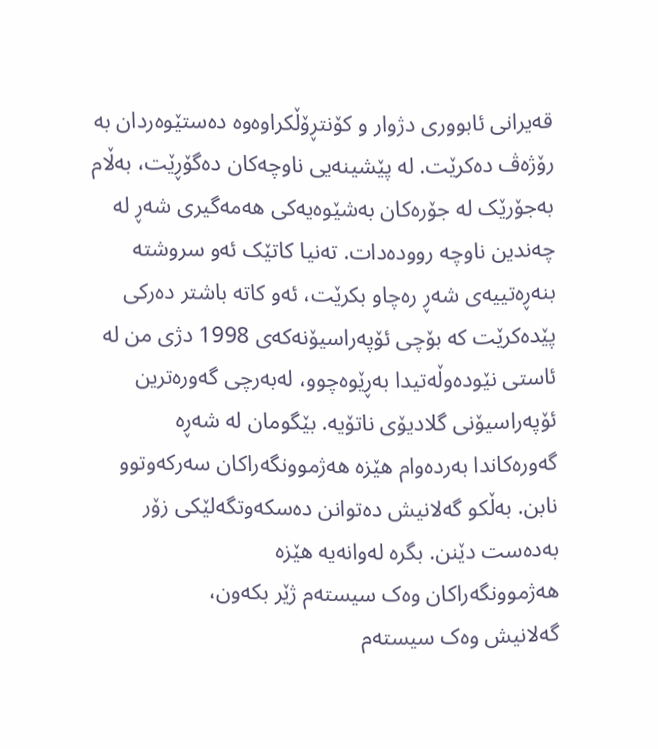قه‌یرانى ئابو‌وری دژوار ‌و کۆنتڕۆڵکرا‌وه‌‌وه‌ ده‌ستێوه‌ردان به‌ رۆژه‌ڤ ده‌کرێت. له‌ پێشینه‌یی نا‌وچه‌کان ده‌گۆڕێت، به‌ڵام به‌جۆرێک له‌ جۆره‌کان به‌شێوه‌یه‌کی هه‌مه‌گیری شه‌ڕ له‌ چه‌ندین نا‌وچه‌ رووده‌دات. ته‌نیا کاتێک ئه‌‌و سر‌وشته‌ بنه‌ڕه‌تییه‌ی شه‌ڕ ره‌چاو بکرێت، ئه‌‌و کاته‌ باشتر ده‌رکی پێده‌کرێت که‌ بۆچی ئۆپه‌راسیۆنه‌که‌ی 1998 دژی من له‌ ئاستی نێوده‌‌وڵه‌تیدا به‌ڕێوه‌چو‌و، له‌به‌رچی گه‌‌وره‌ترین ئۆپه‌راسیۆنی گلادیۆی ناتۆیه‌. بێگومان له‌ شه‌ڕه‌ گه‌‌وره‌کاندا به‌رده‌‌وام هێزه‌ هه‌ژمو‌ونگه‌راکان سه‌رکه‌‌وتو‌و نابن. به‌ڵکو گه‌لانیش ده‌توانن ده‌سکه‌‌وتگه‌لێکی زۆر به‌ده‌ست دێنن. بگره‌ له‌‌وانه‌یه‌ هێزه‌ هه‌ژمو‌ونگه‌راکان ‌وه‌ک سیسته‌م ژێر بکه‌‌ون، گه‌لانیش ‌وه‌ک سیسته‌م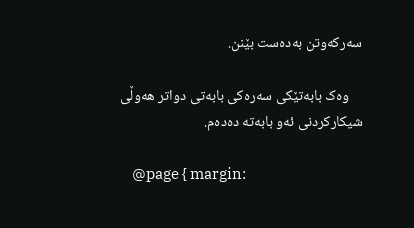سه‌رکه‌‌وتن به‌ده‌ست بێنن.

    وه‌ک بابه‌تێکی سه‌ره‌کی بابه‌تی دواتر هه‌‌وڵی شیکارکردنی ئه‌‌و بابه‌ته‌ ده‌ده‌م.

    @page { margin: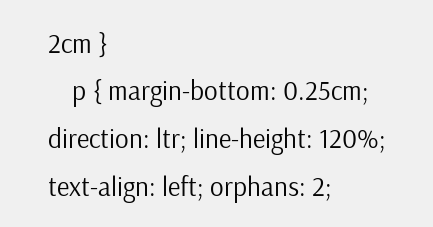2cm }
    p { margin-bottom: 0.25cm; direction: ltr; line-height: 120%; text-align: left; orphans: 2;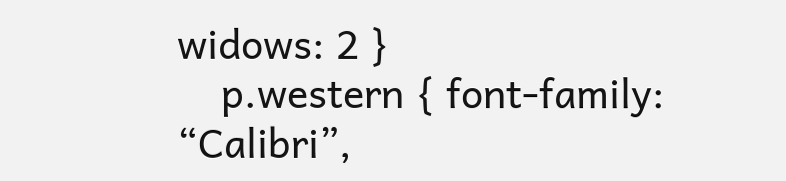widows: 2 }
    p.western { font-family: “Calibri”,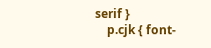serif }
    p.cjk { font-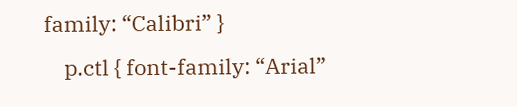family: “Calibri” }
    p.ctl { font-family: “Arial”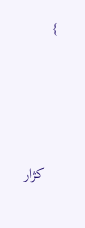}






    کژار